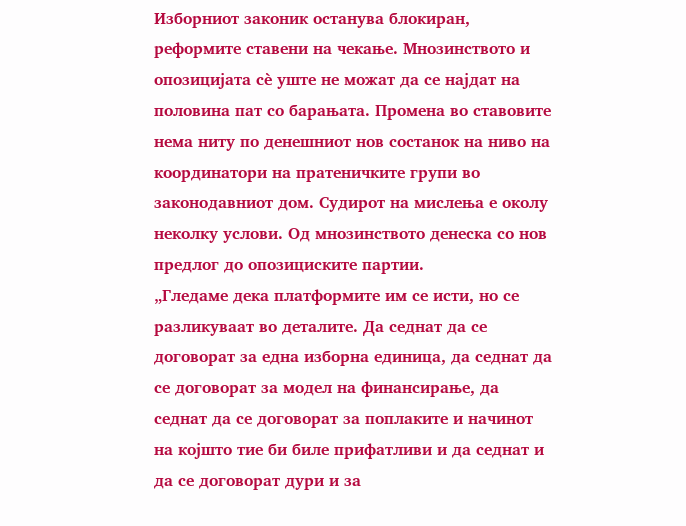Изборниот законик останува блокиран, реформите ставени на чекање. Мнозинството и опозицијата сè уште не можат да се најдат на половина пат со барањата. Промена во ставовите нема ниту по денешниот нов состанок на ниво на координатори на пратеничките групи во законодавниот дом. Судирот на мислења е околу неколку услови. Од мнозинството денеска со нов предлог до опозициските партии.
„Гледаме дека платформите им се исти, но се разликуваат во деталите. Да седнат да се договорат за една изборна единица, да седнат да се договорат за модел на финансирање, да седнат да се договорат за поплаките и начинот на којшто тие би биле прифатливи и да седнат и да се договорат дури и за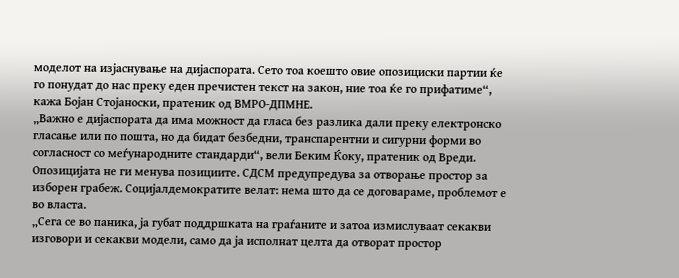моделот на изјаснување на дијаспората. Сето тоа коешто овие опозициски партии ќе го понудат до нас преку еден пречистен текст на закон, ние тоа ќе го прифатиме“, кажа Бојан Стојаноски, пратеник од ВМРО-ДПМНЕ.
„Важно е дијаспората да има можност да гласа без разлика дали преку електронско гласање или по пошта, но да бидат безбедни, транспарентни и сигурни форми во согласност со меѓународните стандарди“, вели Беким Ќоку, пратеник од Вреди.
Опозицијата не ги менува позициите. СДСМ предупредува за отворање простор за изборен грабеж. Социјалдемократите велат: нема што да се договараме, проблемот е во власта.
„Сега се во паника, ја губат поддршката на граѓаните и затоа измислуваат секакви изговори и секакви модели, само да ја исполнат целта да отворат простор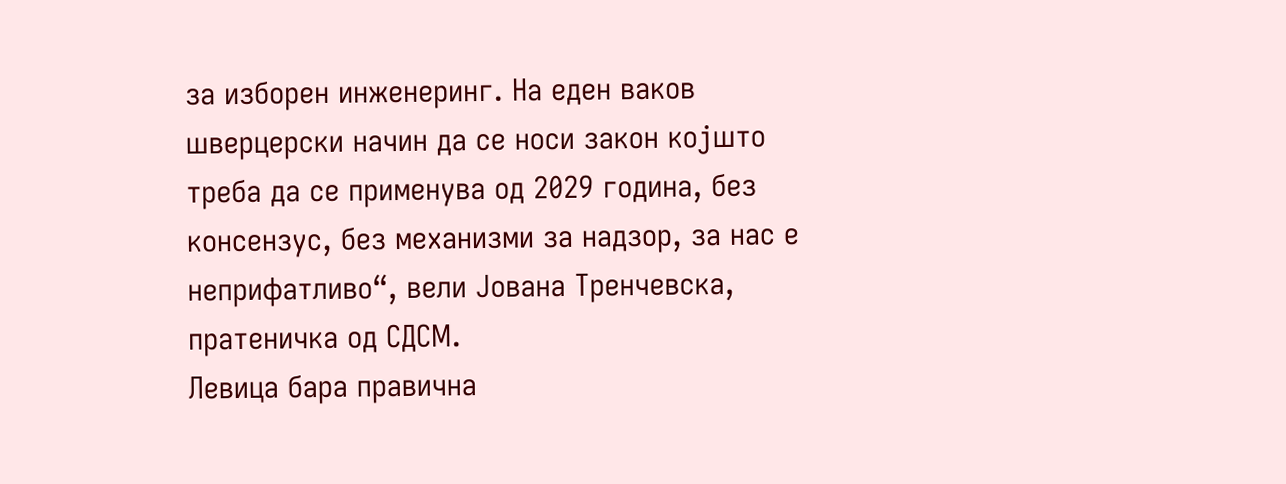за изборен инженеринг. На еден ваков шверцерски начин да се носи закон којшто треба да се применува од 2029 година, без консензус, без механизми за надзор, за нас е неприфатливо“, вели Јована Тренчевска, пратеничка од СДСМ.
Левица бара правична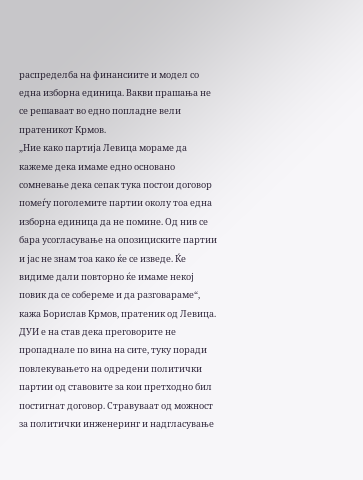распределба на финансиите и модел со една изборна единица. Вакви прашања не се решаваат во едно попладне вели пратеникот Крмов.
„Ние како партија Левица мораме да кажеме дека имаме едно основано сомневање дека сепак тука постои договор помеѓу поголемите партии околу тоа една изборна единица да не помине. Од нив се бара усогласување на опозициските партии и јас не знам тоа како ќе се изведе. Ќе видиме дали повторно ќе имаме некој повик да се собереме и да разговараме“, кажа Борислав Крмов, пратеник од Левица.
ДУИ е на став дека преговорите не пропаднале по вина на сите, туку поради повлекувањето на одредени политички партии од ставовите за кои претходно бил постигнат договор. Стравуваат од можност за политички инженеринг и надгласување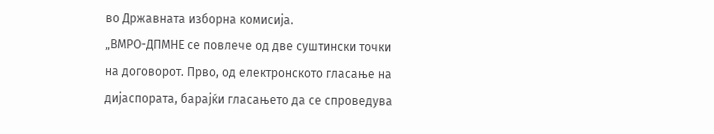во Државната изборна комисија.
„ВМРО-ДПМНЕ се повлече од две суштински точки на договорот. Прво, од електронското гласање на дијаспората, барајќи гласањето да се спроведува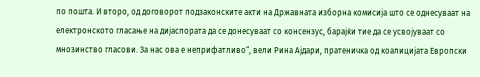по пошта. И второ, од договорот подзаконските акти на Државната изборна комисија што се однесуваат на електронското гласање на дијаспората да се донесуваат со консензус, барајќи тие да се усвојуваат со мнозинство гласови. За нас ова е неприфатливо“, вели Рина Ајдари, пратеничка од коалицијата Европски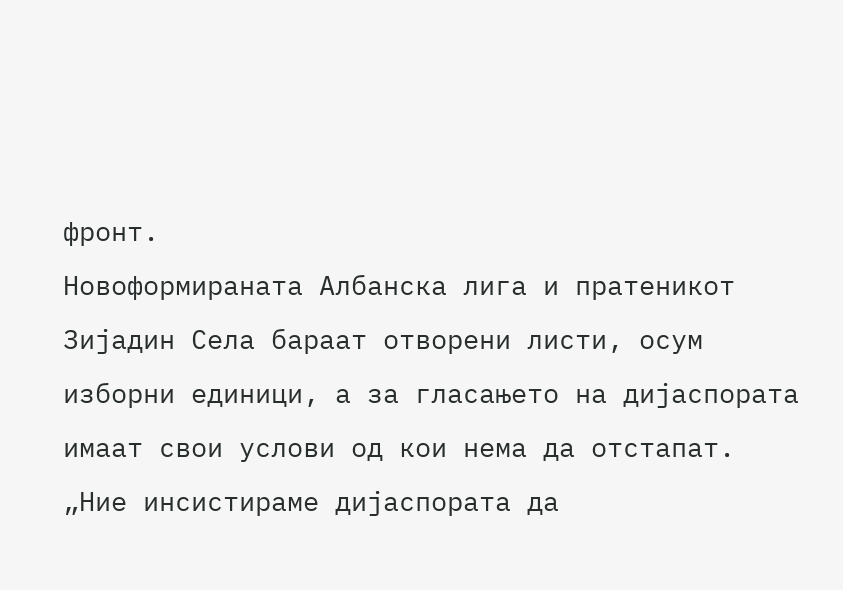фронт.
Новоформираната Албанска лига и пратеникот Зијадин Села бараат отворени листи, осум изборни единици, а за гласањето на дијаспората имаат свои услови од кои нема да отстапат.
„Ние инсистираме дијаспората да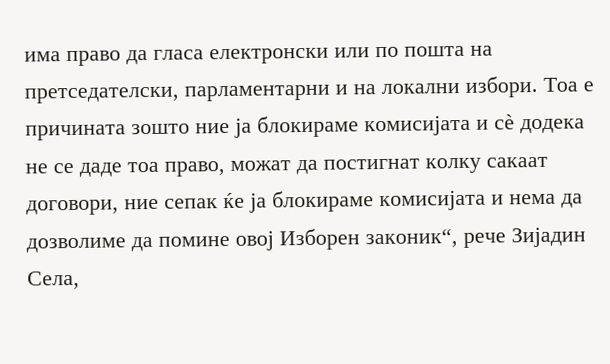има право да гласа електронски или по пошта на претседателски, парламентарни и на локални избори. Тоа е причината зошто ние ја блокираме комисијата и сè додека не се даде тоа право, можат да постигнат колку сакаат договори, ние сепак ќе ја блокираме комисијата и нема да дозволиме да помине овој Изборен законик“, рече Зијадин Села,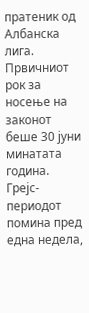пратеник од Албанска лига.
Првичниот рок за носење на законот беше 30 јуни минатата година. Грејс-периодот помина пред една недела,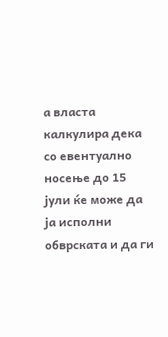а власта калкулира дека со евентуално носење до 15 јули ќе може да ја исполни обврската и да ги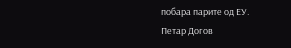побара парите од ЕУ.
Петар Догов